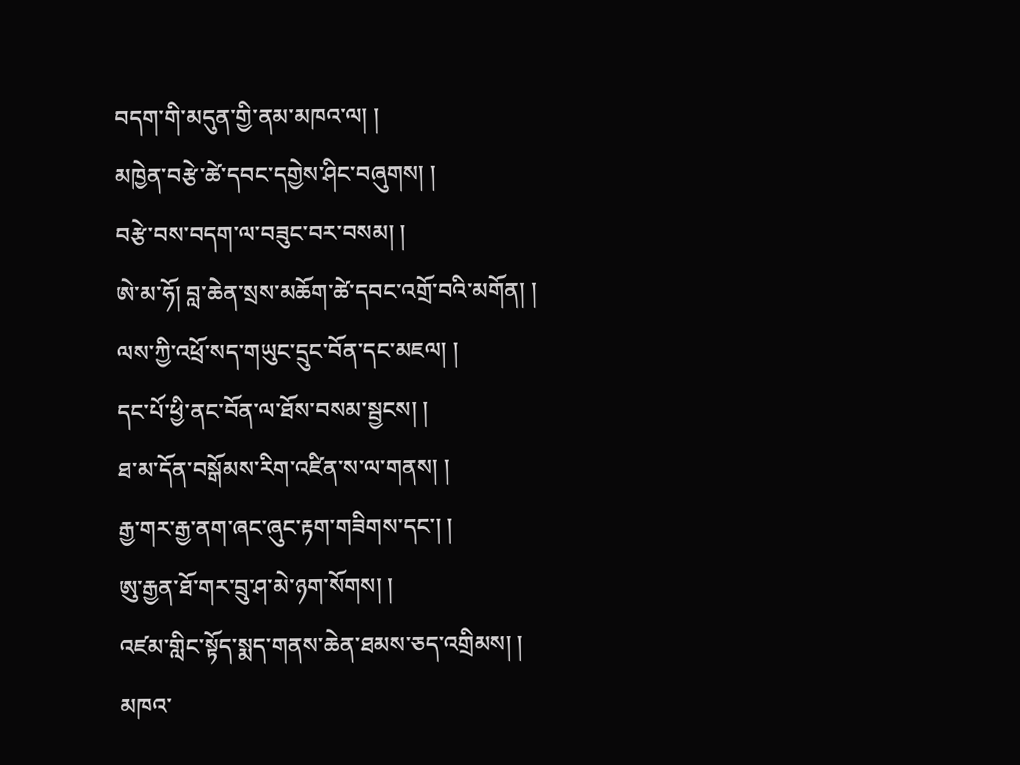བདག་གི་མདུན་གྱི་ནམ་མཁའ་ལ། །
མཁྱེན་བརྩེ་ཚེ་དབང་དགྱེས་ཤིང་བཞུགས། །
བརྩེ་བས་བདག་ལ་བཟུང་བར་བསམ། །
ཨེ་མ་ཧོ། བླ་ཆེན་སྲས་མཆོག་ཚེ་དབང་འགྲོ་བའི་མགོན། །
ལས་ཀྱི་འཕྲོ་སད་གཡུང་དྲུང་བོན་དང་མཇལ། །
དང་པོ་ཕྱི་ནང་བོན་ལ་ཐོས་བསམ་སྦྱངས། །
ཐ་མ་དོན་བསྒོམས་རིག་འཛིན་ས་ལ་གནས། །
རྒྱ་གར་རྒྱ་ནག་ཞང་ཞུང་རྟག་གཟིགས་དང་། །
ཨུ་རྒྱན་ཐོ་གར་བྲུ་ཤ་མེ་ཉག་སོགས། །
འཛམ་གླིང་སྟོད་སྨད་གནས་ཆེན་ཐམས་ཅད་འགྲིམས། །
མཁའ་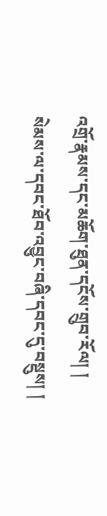འགྲོ་རྣམས་དང་མཆོག་ཐུན་དངོས་གྲུབ་རོལ། །
སེམས་ལ་དབང་ཐོབ་འབྱུང་བཞི་དབང་དུ་བསྡུས། །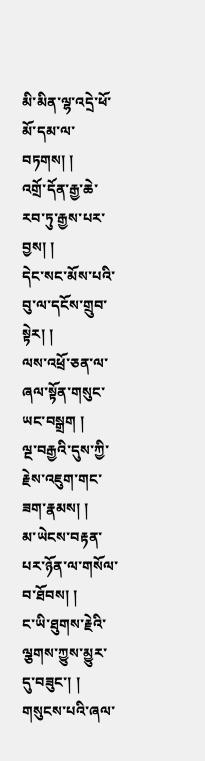མི་མིན་ལྷ་འདྲེ་ཕོ་མོ་དམ་ལ་བཏགས། །
འགྲོ་དོན་རྒྱ་ཆེ་རབ་ཏུ་རྒྱས་པར་བྱས། །
དེང་སང་མོས་པའི་བུ་ལ་དངོས་གྲུབ་སྟེར། །
ལས་འཕྲོ་ཅན་ལ་ཞལ་སྟོན་གསུང་ཡང་བསྒྲག །
ལྔ་བརྒྱའི་དུས་ཀྱི་རྗེས་འཇུག་གང་ཟག་རྣམས། །
མ་ཡེངས་བརྟན་པར་ཉོན་ལ་གསོལ་བ་ཐོབས། །
ང་ཡི་ཐུགས་རྗེའི་ལྕགས་ཀྱུས་མྱུར་དུ་བཟུང་། །
གསུངས་པའི་ཞལ་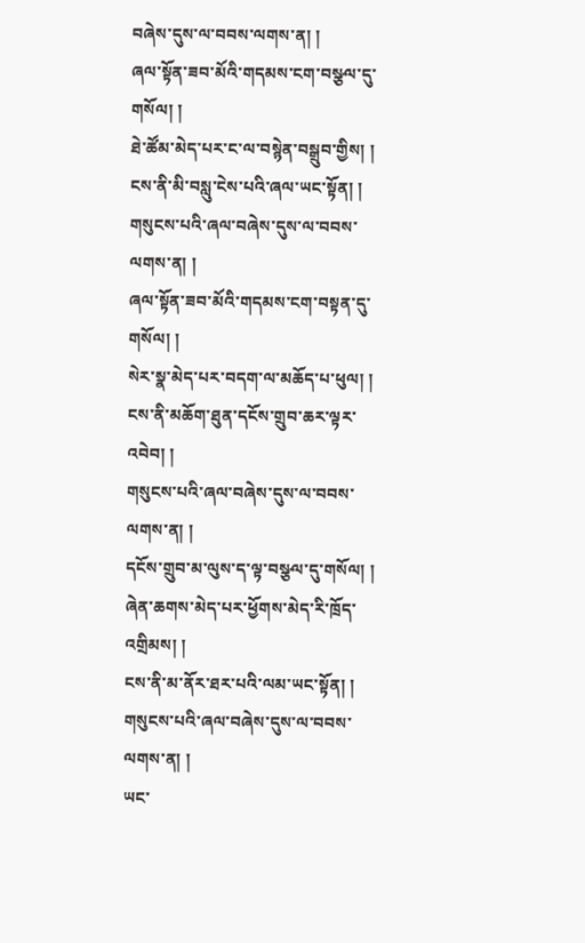བཞེས་དུས་ལ་བབས་ལགས་ན། །
ཞལ་སྟོན་ཟབ་མོའི་གདམས་ངག་བསྩལ་དུ་གསོལ། །
ཐེ་ཚོམ་མེད་པར་ང་ལ་བསྙེན་བསྒྲུབ་གྱིས། །
ངས་ནི་མི་བསླུ་ངེས་པའི་ཞལ་ཡང་སྟོན། །
གསུངས་པའི་ཞལ་བཞེས་དུས་ལ་བབས་ལགས་ན། །
ཞལ་སྟོན་ཟབ་མོའི་གདམས་ངག་བསྟན་དུ་གསོལ། །
སེར་སྣ་མེད་པར་བདག་ལ་མཆོད་པ་ཕུལ། །
ངས་ནི་མཆོག་ཐུན་དངོས་གྲུབ་ཆར་ལྟར་འབེབ། །
གསུངས་པའི་ཞལ་བཞེས་དུས་ལ་བབས་ལགས་ན། །
དངོས་གྲུབ་མ་ལུས་ད་ལྟ་བསྩལ་དུ་གསོལ། །
ཞེན་ཆགས་མེད་པར་ཕྱོགས་མེད་རི་ཁྲོད་འགྲིམས། །
ངས་ནི་མ་ནོར་ཐར་པའི་ལམ་ཡང་སྟོན། །
གསུངས་པའི་ཞལ་བཞེས་དུས་ལ་བབས་ལགས་ན། །
ཡང་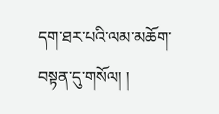དག་ཐར་པའི་ལམ་མཆོག་བསྟན་དུ་གསོལ། །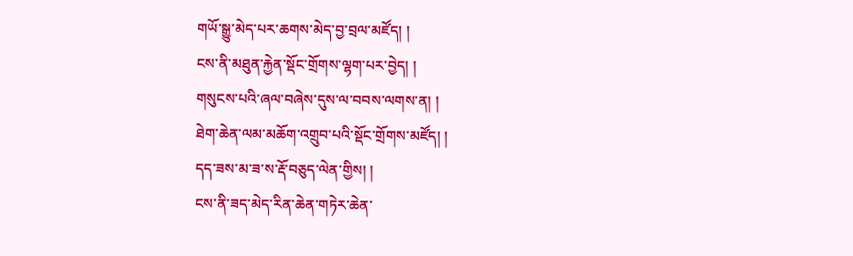གཡོ་སྒྱུ་མེད་པར་ཆགས་མེད་བྱ་བྲལ་མཛོད། །
ངས་ནི་མཐུན་རྐྱེན་སྡོང་གྲོགས་ལྷག་པར་བྱེད། །
གསུངས་པའི་ཞལ་བཞེས་དུས་ལ་བབས་ལགས་ན། །
ཐེག་ཆེན་ལམ་མཆོག་འགྲུབ་པའི་སྡོང་གྲོགས་མཛོད། །
དད་ཟས་མ་ཟ་ས་རྡོ་བཅུད་ལེན་གྱིས། །
ངས་ནི་ཟད་མེད་རིན་ཆེན་གཏེར་ཆེན་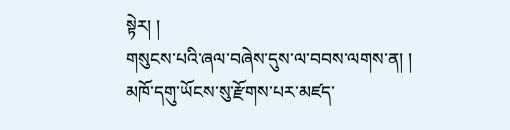སྟེར། །
གསུངས་པའི་ཞལ་བཞེས་དུས་ལ་བབས་ལགས་ན། །
མཁོ་དགུ་ཡོངས་སུ་རྫོགས་པར་མཛད་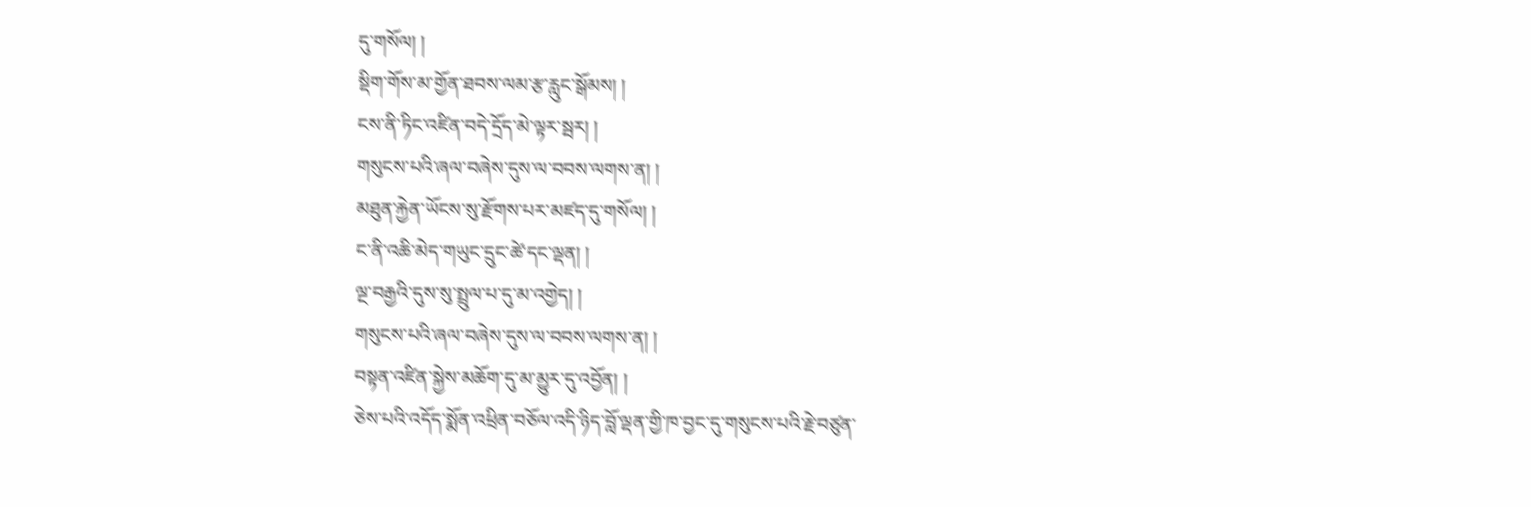དུ་གསོལ། །
སྡིག་གོས་མ་གྱོན་ཐབས་ལམ་རྩ་རླུང་སྒོམས། །
ངས་ནི་ཏིང་འཛིན་བདེ་དྲོད་མེ་ལྟར་སྦར། །
གསུངས་པའི་ཞལ་བཞེས་དུས་ལ་བབས་ལགས་ན། །
མཐུན་རྐྱེན་ཡོངས་སུ་རྫོགས་པར་མཛད་དུ་གསོལ། །
ང་ནི་འཆི་མེད་གཡུང་དྲུང་ཚེ་དང་ལྡན། །
ལྔ་བརྒྱའི་དུས་སུ་སྤྲུལ་པ་དུ་མ་འགྱེད། །
གསུངས་པའི་ཞལ་བཞེས་དུས་ལ་བབས་ལགས་ན། །
བསྟན་འཛིན་སྐྱེས་མཆོག་དུ་མ་མྱུར་དུ་འབྱོན། །
ཅེས་པའི་འདོད་སྨོན་འཕྲིན་བཅོལ་འདི་ཉིད་བློ་ལྡན་གྱི་ཁ་བྱང་དུ་གསུངས་པའི་རྗེ་བཙུན་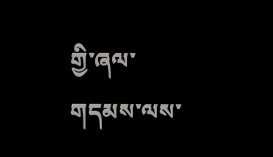གྱི་ཞལ་གདམས་ལས་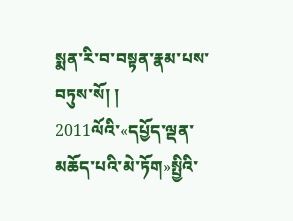སྨན་རི་བ་བསྟན་རྣམ་པས་བཏུས་སོ། །
2011ལོའི་«དཔྱོད་ལྡན་མཆོད་པའི་མེ་ཏོག»སྤྱིའི་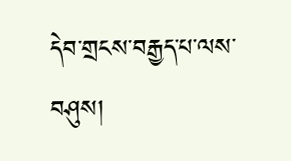དེབ་གྲངས་བརྒྱད་པ་ལས་བཤུས།